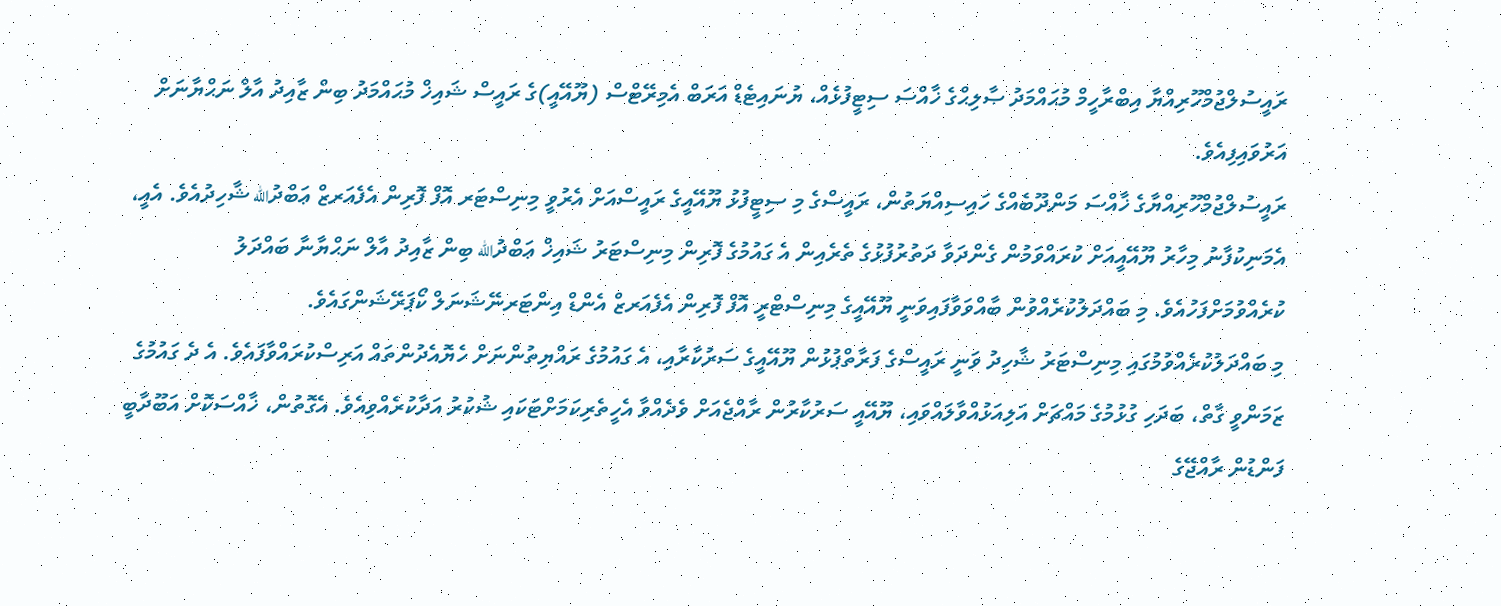ރައީސުލްޖުމްހޫރިއްޔާ އިބްރާހީމް މުޙައްމަދު ޞާލިޙްގެ ޚާއްސަ ސިޓީފުޅެއް، ޔުނައިޓެޑް އަރަބް އެމިރޭޓްސް (ޔޫއޭއީ)ގެ ރައީސް ޝައިޚް މުޙައްމަދު ބިން ޒާއިދު އާލް ނަޙްޔާނަށް އަރުވައިފިއެވެ.
ރައީސުލްޖުމްހޫރިއްޔާގެ ޚާއްސަ މަންދޫބެއްގެ ހައިސިއްޔަތުން، ރައީސްގެ މި ސިޓީފުޅު ޔޫއޭއީގެ ރައީސްއަށް އެރުވީ މިނިސްޓަރ އޮފް ފޮރިން އެފެއަރޒް ޢަބްދުالله ޝާހިދުއެވެ. އެއީ، އެމަނިކުފާނު މިހާރު ޔޫއޭއީއަށް ކުރައްވަމުން ގެންދަވާ ދަތުރުފުޅުގެ ތެރެއިން އެ ގައުމުގެ ފޮރިން މިނިސްޓަރު ޝައިޚް ޢަބްދުالله ބިން ޒާއިދު އާލް ނަޙްޔާނާ ބައްދަލު ކުރެއްވުމަށްފަހުއެވެ. މި ބައްދަލުކުރެއްވުން ބާއްވަވާފައިވަނީ ޔޫއޭއީގެ މިނިސްޓްރީ އޮފް ފޮރިން އެފެއަރޒް އެންޑް އިންޓަރނޭޝަނަލް ކޯޕަރޭޝަންގައެވެ.
މި ބައްދަލުކުރެއްވުމުގައި މިނިސްޓަރު ޝާހިދު ވަނީ ރައީސްގެ ފަރާތްޕުޅުން ޔޫއޭއީގެ ސަރުކާރާއި، އެ ގައުމުގެ ރައްޔިތުންނަށް ހެޔޮއެދުންތައް އަރިސްކުރައްވާފައެވެ. އެ ދެ ގައުމުގެ ޒަމަންވީ ގާތް، ބަދަހި ގުޅުމުގެ މައްޗަށް އަލިއަޅުއްވާލައްވައި، ޔޫއޭއީ ސަރުކާރުން ރާއްޖެއަށް ވެދެއްވާ އެހީތެރިކަމަށްޓަކައި ޝުކުރު އަދާކުރެއްވިއެވެ. އެގޮތުން، ޚާއްސަކޮށް އަބޫދާބީ ފަންޑުން ރާއްޖޭގެ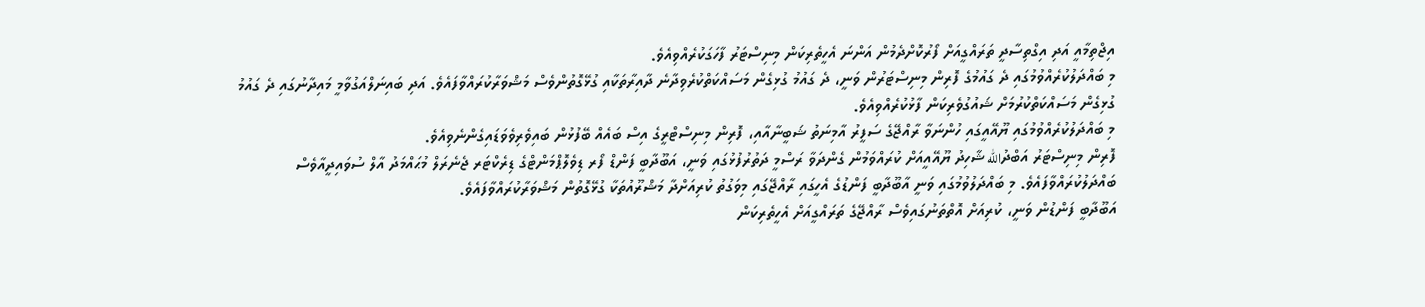އިޖްތިމާއީ އަދި އިގްތިސާދީ ތަރައްގީއަށް ފޯރުކޮށްދެމުން އަންނަ އެހީތެރިކަން މިނިސްޓަރު ފާހަގަކުރެއްވިއެވެ.
މި ބައްދަލުކުރެއްވުމުގައި ދެ ގައުމުގެ ފޮރިން މިނިސްޓަރުން ވަނީ، ދެ ގައުމު ގުޅިގެން މަސައްކަތްކުރެވިދާނެ ދާއިރާތަކާއި ގުޅޭގޮތުންވެސް މަޝްވަރާކުރައްވާފައެވެ. އަދި ބައިނަލްއަގުވާމީ މައިދާނުގައި ދެ ގައުމު ގުޅިގެން މަސައްކަތްކުރުމަށް ޝައުގުވެރިކަން ފާޅުކުރެއްވިއެވެ.
މި ބައްދަލުކުރެއްވުމުގައި ޔޫއޭއީގައި ހުންނަވާ ރާއްޖޭގެ ސަފީރު އާމިނަތު ޝަބީނާއާއި، ފޮރިން މިނިސްޓްރީގެ އިސް ބައެއް ބޭފުޅުން ބައިވެރިވެވަޑައިގެންނެވިއެވެ.
ފޮރިން މިނިސްޓަރު އަބްދުالله ޝާހިދު ޔޫއޭއީއަށް ކުރައްވަމުން ގެންދަވާ ރަސްމީ ދަތުރުފުޅުގައި ވަނީ، އަބޫދާބީ ފަންޑް ފޯރ ޑިވެލޮޕްމަންޓްގެ ޑިރެކްޓަރ ޖެނެރަލް މުޙައްމަދު އާލް ސުވައިދީއާވެސް ބައްދަލުކުރައްވާފައެވެ. މި ބައްދަލުވުމުގައި ވަނީ އާބޫދާބީ ފަންޑުގެ އެހީގައި ރާއްޖޭގައި މިވަގުތު ކުރިއަށްދާ މަޝްރޫއުތަކާ ގުޅޭގޮތުން މަޝްވަރާކުރައްވާފައެވެ.
އަބޫދާބީ ފަންޑުން ވަނީ، ކުރިއަށް އޮތްތަނުގައިވެސް ރާއްޖޭގެ ތަރައްގީއަށް އެހީތެރިކަން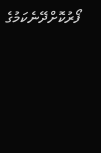ފޯރުކޮށްދޭނެކަމުގެ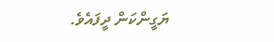ޔަގީންކަން ދީފައެވެ.